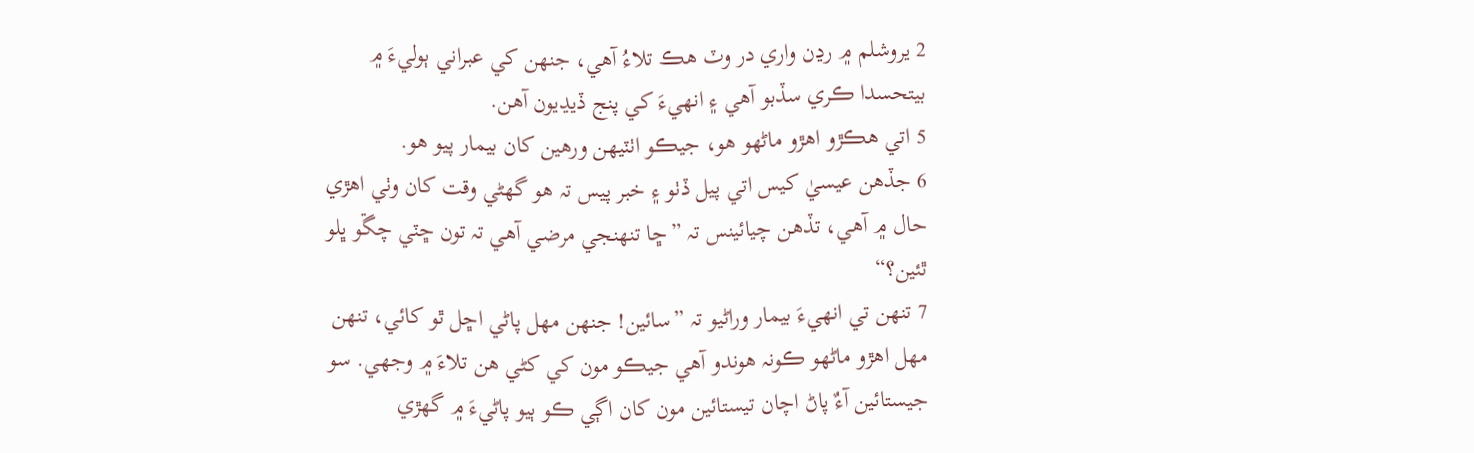2 يروشلم ۾ رڍن واري در وٽ ھڪ تلاءُ آھي، جنھن کي عبراني ٻوليءَ ۾ بيتحسدا ڪري سڏبو آھي ۽ انھيءَ کي پنج ڏيڍيون آھن.
5 اتي ھڪڙو اھڙو ماڻھو ھو، جيڪو اٺٽيھن ورھين کان بيمار پيو ھو.
6 جڏھن عيسيٰ کيس اتي پيل ڏٺو ۽ خبر پيس تہ ھو گھڻي وقت کان وٺي اھڙي حال ۾ آھي، تڏھن چيائينس تہ ”ڇا تنھنجي مرضي آھي تہ تون ڇٽي چڱو ڀلو ٿئين؟“
7 تنھن تي انھيءَ بيمار وراڻيو تہ ”سائين! جنھن مھل پاڻي اڇل ٿو کائي، تنھن مھل اھڙو ماڻھو ڪونہ ھوندو آھي جيڪو مون کي کڻي ھن تلاءَ ۾ وجھي. سو جيستائين آءٌ پاڻ اچان تيستائين مون کان اڳي ڪو ٻيو پاڻيءَ ۾ گھڙي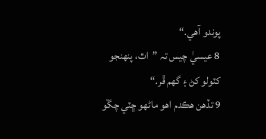پوندو آھي.“
8 عيسيٰ چيس تہ ”اٿ، پنھنجو کٽولو کڻ ۽ گھم ڦر.“
9 تڏھن ھڪدم اھو ماڻھو ڇٽي چڱو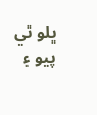ڀلو ٿي پيو ۽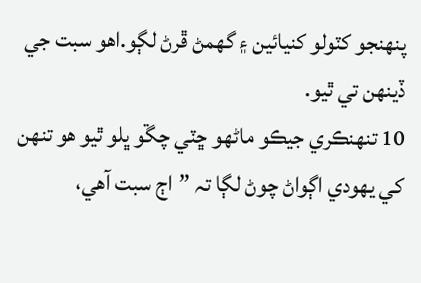پنھنجو کٽولو کنيائين ۽ گھمڻ ڦرڻ لڳو.اھو سبت جي ڏينھن تي ٿيو.
10 تنھنڪري جيڪو ماڻھو ڇٽي چڱو ڀلو ٿيو ھو تنھن کي يھودي اڳواڻ چوڻ لڳا تہ ”اڄ سبت آھي،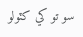سو تو کي کٽولو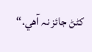کڻڻ جائز نہ آھي.“